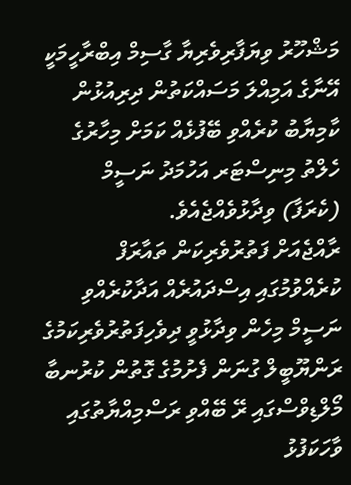މަޝްހޫރު ވިޔަފާރިވެރިޔާ ގާސިމް އިބްރާހީމަކީ އޭނާގެ އަމިއްލަ މަސައްކަތުން ދިރިއުޅުން ކާމިޔާބު ކުރެއްވި ބޭފުޅެއް ކަމަށް މިހާރުގެ ހެލްތު މިނިސްޓަރ އަހުމަދު ނަސީމް (ކެރަފާ) ވިދާޅުވެއްޖެއެވެ.
ރާއްޖެއަށް ފަތުރުވެރިކަން ތައާރަފް ކުރެއްވުމުގައި އިސްދައުރެއް އަދާކުރެއްވި ނަސީމް މިހެން ވިދާޅުވީ ދިވެހިފަތުރުވެރިކަމުގެ ރަންޔޫބީލް ގުނަން ފެށުމުގެ ގޮތުން ކުރުނބާ މޯލްޑިވްސްގައި ރޭ ބޭއްވި ރަސްމިއްޔާތުގައި ވާހަކަފުޅު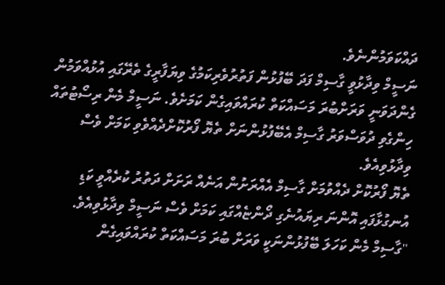ދައްކަވަމުންނެވެ.
ނަސީމް ވިދާޅުވީ ގާސިމް ފަދަ ބޭފުޅުން ފަތުރުވެރިކަމުގެ ވިޔަފާރީގެ ތެރޭގައި އުޅުއްވަމުން ގެންދަވަނީ ވަރަށްބުރަ މަސައްކަތް ކުރައްވައިގެން ކަމަށެވެ. ނަސީމް މެން ރިސޯޓުތައް ހިންގެވި ދުވަސްވަރު ގާސިމް އެބޭފުޅުންނަށް ތެޔޮ ފޯރުކޮށްދެއްވެވި ކަމަށް ވެސް ވިދާޅުވިއެވެ.
ތެޔޮ ފޯރުކޮށް ދެއްވުމަށް ގާސިމް އެއްރަށުން އަނެއް ރަށަށް ދަތުރު ކުރެއްވީ ކަޑި އުނގުޅާފައި އޮންނަ ރިޔައުނެގި ދޯންޏެއްގައި ކަމަށް ވެސް ނަސީމް ވިދާޅުވިއެވެ. "ގާސިމް މެން ކަހަލަ ބޭފުޅުންނަކީ ވަރަށް ބުރަ މަސައްކަތް ކުރައްވައިގެން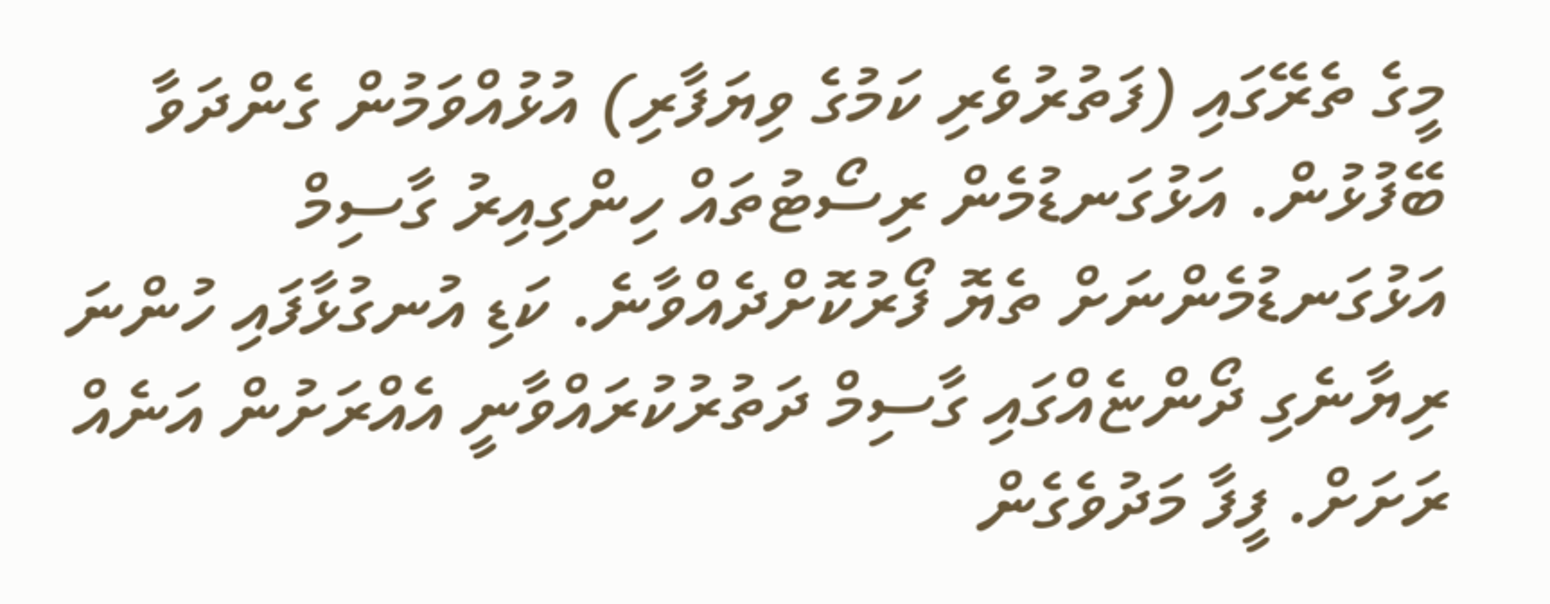މީގެ ތެރޭގައި (ފަތުރުވެރި ކަމުގެ ވިޔަފާރި) އުޅުއްވަމުން ގެންދަވާ ބޭފުޅުން. އަޅުގަނޑުމެން ރިސޯޓުތައް ހިންގިއިރު ގާސިމް އަޅުގަނޑުމެންނަށް ތެޔޮ ފޯރުކޮށްދެއްވާނެ. ކަޑި އުނގުޅާފައި ހުންނަ ރިޔާނެގި ދޯންޏެއްގައި ގާސިމް ދަތުރުކުރައްވާނީ އެއްރަށުން އަނެއް ރަށަށް. ފީފާ މަދުވެގެން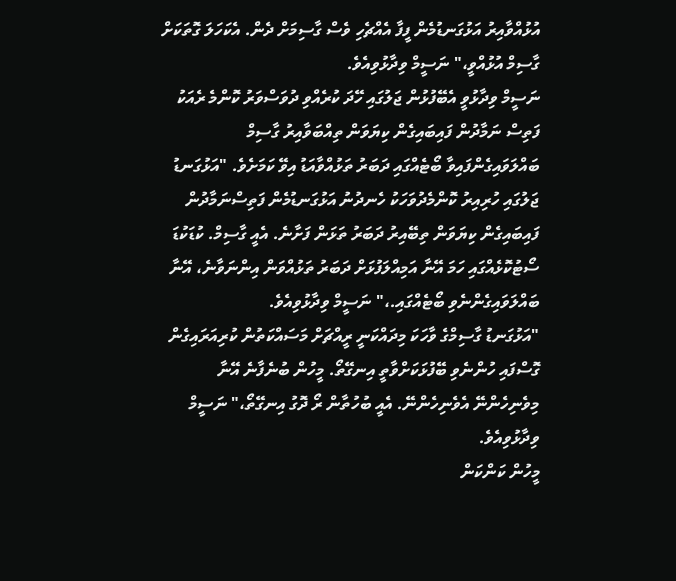އުޅުއްވާއިރު އަޅުގަނޑުމެން ފީފާ އެއްޗެހި ވެސް ގާސިމަށް ދެން. އެކަހަލަ ގޮތަކަށް ގާސިމް އުޅުއްވީ،" ނަސީމް ވިދާޅުވިއެވެ.
ނަސީމް ވިދާޅުވީ އެބޭފުޅުން ޖަލުގައި ހޭދަ ކުރެއްވި ދުވަސްވަރު ކޮންމެ ރެއަކު ފަތިސް ނަމާދުން ފައިބައިގެން ކިޔަވަން ތިއްބަވާއިރު ގާސިމް ބައްލަވައިގެންފައިވާ ބޯޓެއްގައި ދަބަރު ތަޅުއްވާއަޑު އިވޭ ކަމަށެވެ. "އަޅުގަނޑު ޖަލުގައި ހުރިއިރު ކޮންމެދުވަހަކު ހެނދުނު އަޅުގަނޑުމެން ފަތިސްނަމާދުން ފައިބައިގެން ކިޔަވަން ތިބޭއިރު ދަބަރު ތަޅަން ފަށާނެ. އެއީ ގާސިމް. ކުޑަކުޑަ ސޯޓުކޮޅެއްގައި ހަމަ އޭނާ އަމިއްލަފުޅަށް ދަބަރު ތަޅުއްވަން އިންނަވާނެ، އޭނާ ބައްލަވައިގެންނެވި ބޯޓެއްގައި.،" ނަސީމް ވިދާޅުވިއެވެ.
"އަޅުގަނޑު ގާސިމްގެ ވާހަކަ މިދައްކަނީ ރީއްޗަށް މަސައްކަތުން ކުރިއަރައިގެން ގޮސްފައި ހުންނެވި ބޭފުޅަކަށްވާތީ އިނގޭތޯ. މީހުން ބުނެފާނެ އޭނާ މިވެނިހެންނޭ އެވެނިހެންނޭ. އެއީ ބުހުތާން ރޯ ދޮގު އިނގޭތޯ،" ނަސީމް ވިދާޅުވިއެވެ.
މީހުން ކަންކަން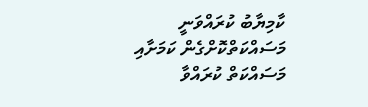ކާމިޔާބު ކުރައްވަނީ މަސައްކަތްކޮށްގެން ކަމަށާއި މަސައްކަތް ކުރައްވާ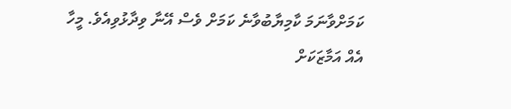ކަމަށްވާނަމަ ކާމިޔާބުވާނެ ކަމަށް ވެސް އޭނާ ވިދާޅުވިއެވެ. މީހާ އެއް އަމާޒަކަށް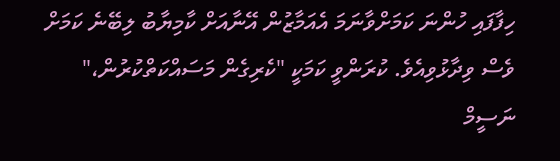ހިފާފައި ހުންނަ ކަމަށްވާނަމަ އެއަމާޒުން އޭނާއަށް ކާމިޔާބު ލިބޭނެ ކަމަށް ވެސް ވިދާޅުވިއެވެ. ކުރަންވީ ކަމަކީ "ކެރިގެން މަސައްކަތްކުރުން،" ނަސީމް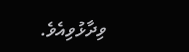ވިދާޅުވިއެވެ.